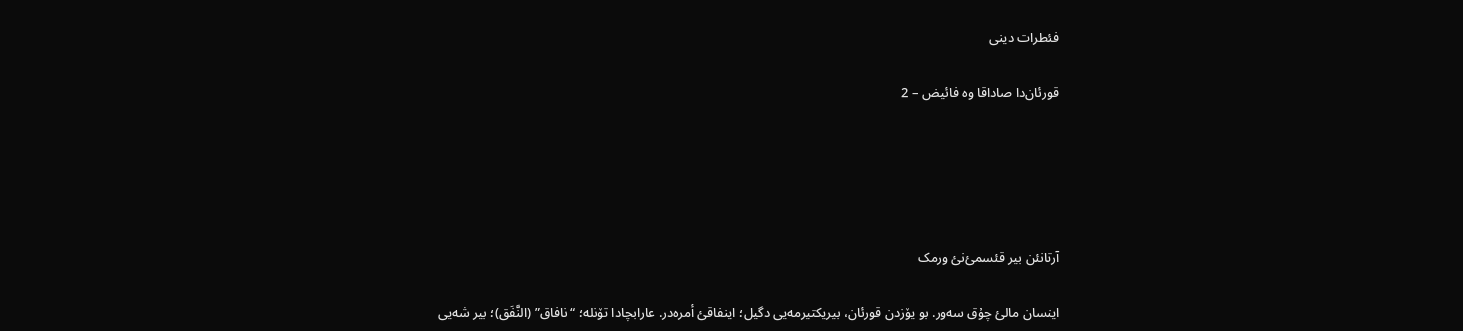فئطرات دینی

قورئان‌دا صاداقا وە فائیض – 2





آرتانئن بیر قئسمئ‌نئ ورمک

اینسان مالئ چۇق سەور. بو یۆزدن قورئان، بیریکتیرمەیی دگیل؛ اینفاقئ أمرەدر. عارابچادا تۆنلە؛ “نافاق” (النَّفَق)؛ بیر شەیی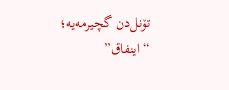تۆنل‌دن گچیرمەیە؛ “اینفاق”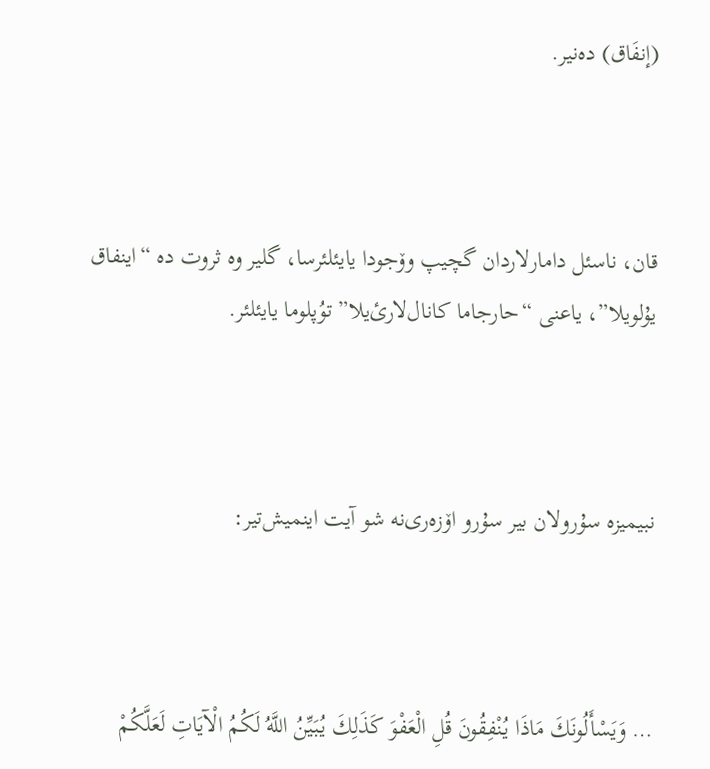(إنفَاق) دەنیر.



قان، ناسئل دامارلاردان گچیپ وۆجودا یایئلئرسا، گلیر وە ثروت دە “اینفاق یۇلویلا”، یاعنی “حارجاما کانال‌لارئ‌یلا” توُپلوما یایئلئر.



نبیمیزە سۇرولان بیر سۇرو اۆزەری‌نە شو آیت اینمیش‌تیر:



… وَيَسْأَلُونَكَ مَاذَا يُنْفِقُونَ قُلِ الْعَفْوَ كَذَلِكَ يُبَيِّنُ اللَّهُ لَكُمُ الْآيَاتِ لَعَلَّكُمْ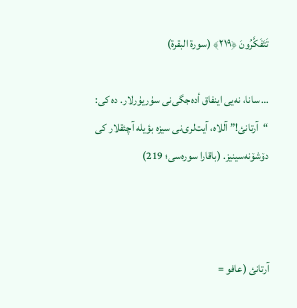تَتَفَكَّرُونَ ﴿۲۱۹﴾ (سورة البقرة)

… سانا، نەیی اینفاق أدەجگی‌نی سۇریۇرلار. دە کی: “آرتانئ!” آللاە، آیت‌لری‌نی سیزە بؤیلە آچئقلار کی دۆشۆنەسینیز. (باقارا سورەسی؛ 219)



آرتانئ (عافو =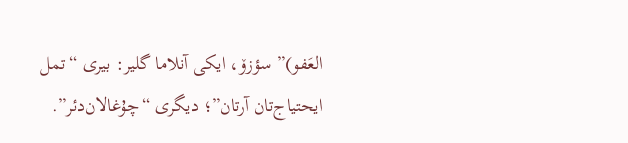العَفو)” سؤزۆ، ایکی آنلاما گلیر: بیری “تمل ایحتیاج‌تان آرتان”؛ دیگری “چۇغالان‌دئر”.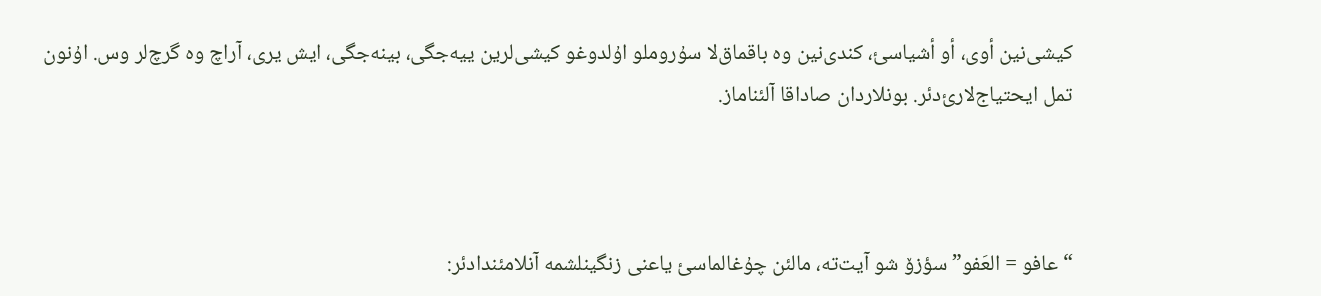کیشی‌نین أوی، أو أشیاسئ، کندی‌نین وە باقماق‌لا سۇروملو اۇلدوغو کیشی‌لرین ییەجگی، بینەجگی، ایش یری، آراچ وە گرچ‌لر وس. اۇنون تمل ایحتیاج‌لارئ‌دئر. بونلاردان صاداقا آلئناماز.



“عافو = العَفو” سؤزۆ شو آیت‌تە، مالئن چۇغالماسئ یاعنی زنگینلشمە آنلامئندادئر: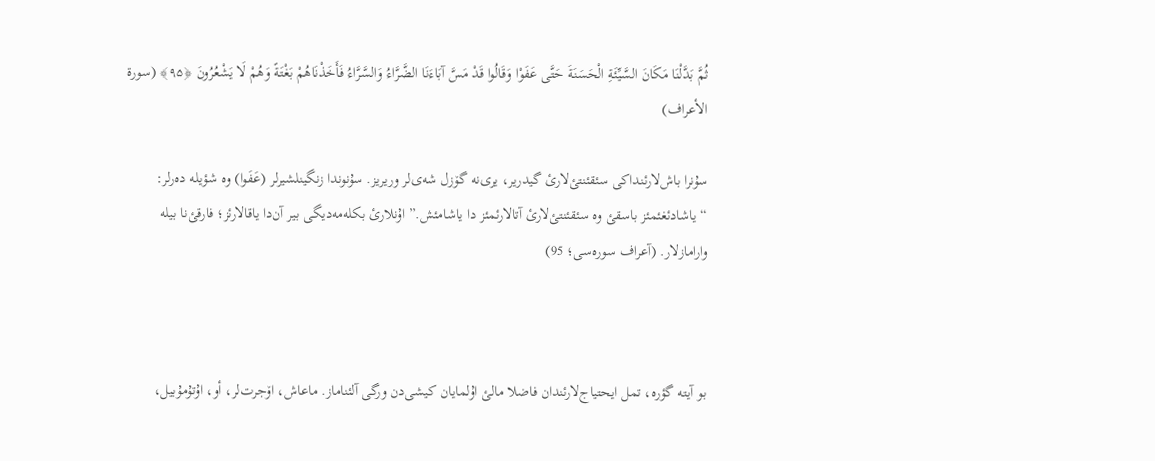ثُمَّ بَدَّلْنَا مَكَانَ السَّيِّئَةِ الْحَسَنَةَ حَتَّى عَفَوْا وَقَالُوا قَدْ مَسَّ آبَاءَنَا الضَّرَّاءُ وَالسَّرَّاءُ فَأَخَذْنَاهُمْ بَغْتَةً وَهُمْ لَا يَشْعُرُونَ ﴿۹۵﴾ (سورة الأعراف)

سۇنرا باش‌لارئنداکی سئقئنتئ‌لارئ گیدریر، یری‌نە گۆزل شەی‌لر وریریز. سۇنوندا زنگینلشیرلر (عَفَوا) وە شؤیلە دەرلر: “یاشادئغئمئز باسقئ وە سئقئنتئ‌لارئ آتالارئمئز دا یاشامئش.” اۇنلارئ بکلەمەدیگی بیر آن‌دا یاقالارئز؛ فارقئ‌نا بیلە وارامازلار. (آعراف سورەسی؛ 95)



بو آیتە گؤرە، تمل ایحتیاج‌لارئندان فاضلا مالئ اۇلمایان کیشی‌دن ورگی آلئناماز. ماعاش، اۆجرت‌لر، أو، اۇتۇمۇبیل،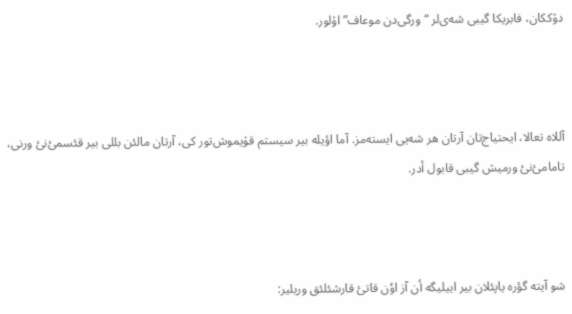دۆککان، فابریکا گیبی شەی‌لر “ورگی‌دن موعاف” اۇلور.



آللاە تعالا، ایحتیاج‌تان آرتان هر شەیی ایستەمز. آما اؤیلە بیر سیستم قۇیموش‌تور کی، آرتان مالئن بللی بیر قئسمئ‌نئ ورنی، تامامئ‌نئ ورمیش گیبی قابول أدر.



شو آیتە گؤرە یاپئلان بیر اییلیگە أن آز اوُن قاتئ قارشئلئق وریلیر: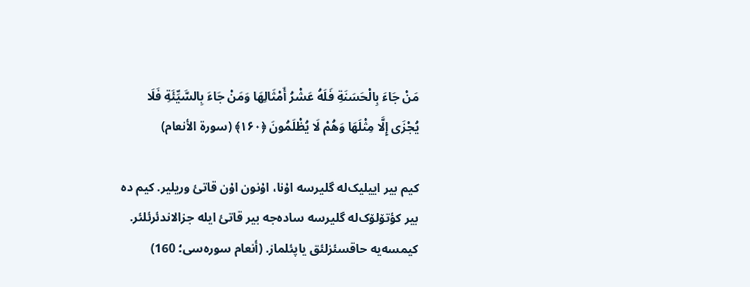مَنْ جَاءَ بِالْحَسَنَةِ فَلَهُ عَشْرُ أَمْثَالِهَا وَمَنْ جَاءَ بِالسَّيِّئَةِ فَلَا يُجْزَى إِلَّا مِثْلَهَا وَهُمْ لَا يُظْلَمُونَ ﴿۱۶۰﴾ (سورة الأنعام)

کیم بیر اییلیک‌لە گلیرسە اۇنا، اۇنون اۇن قاتئ وریلیر. کیم دە بیر کؤتۆلۆک‌لە گلیرسە سادەجە بیر قاتئ ایلە جزالاندئرئلئر. کیمسەیە حاقسئزلئق یاپئلماز. (أنعام سورەسی؛ 160)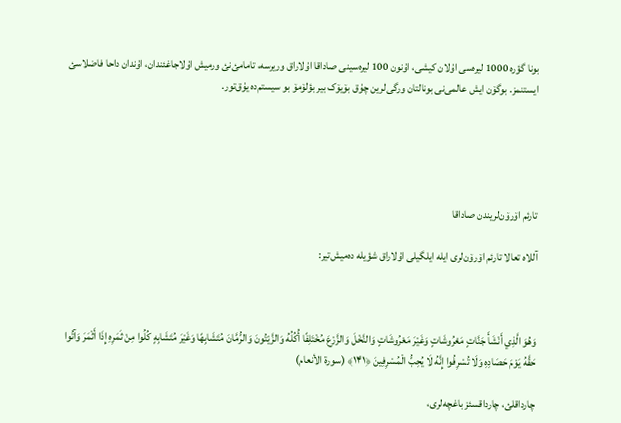بونا گؤرە 1000 لیرەسی اۇلان کیشی، اۇنون 100 لیرەسینی صاداقا اۇلاراق وریرسە، تامامئ‌نئ ورمیش اۇلاجاغئندان، اۇندان داحا فاضلاسئ ایستنمز. بوگۆن ایش عالمی‌نی بونالتان ورگی‌لرین چۇق بۆیۆک بیر بؤلۆمۆ بو سیستم‌دە یۇق‌تور.





تارئم اۆرۆن‌لریندن صاداقا

آللاە تعالا تارئم اۆرۆن‌لری ایلە ایلگیلی اۇلاراق شؤیلە دەمیش‌تیر:



وَهُوَ الَّذِي أَنْشَأَ جَنَّاتٍ مَعْرُوشَاتٍ وَغَيْرَ مَعْرُوشَاتٍ وَالنَّخْلَ وَالزَّرْعَ مُخْتَلِفًا أُكُلُهُ وَالزَّيْتُونَ وَالرُّمَّانَ مُتَشَابِهًا وَغَيْرَ مُتَشَابِهٍ كُلُوا مِنْ ثَمَرِهِ إِذَا أَثْمَرَ وَآتُوا حَقَّهُ يَوْمَ حَصَادِهِ وَلَا تُسْرِفُوا إِنَّهُ لَا يُحِبُّ الْمُسْرِفِينَ ﴿۱۴۱﴾ (سورة الأنعام)

چارداقلئ، چارداقسئز باغچەلری،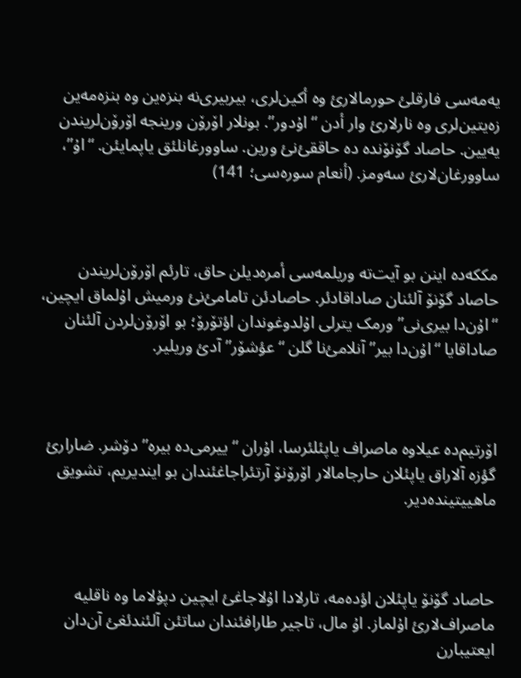یەمەسی فارقلئ حورمالارئ وە أکین‌لری، بیربیری‌نە بنزەین وە بنزەمەین زەیتین‌لری وە نارلارئ وار أدن “اۇدور”. بونلار اۆرۆن ورینجە اۆرۆن‌لریندن یەیین. حاصاد گۆنۆندە دە حاققئ‌نئ ورین. ساوورغانلئق یاپمایئن. “اۇ”، ساوورغان‌لارئ سەومز. (أنعام سورەسی؛ 141)



مککەدە اینن بو آیت‌تە وریلمەسی أمرەدیلن حاق، تارئم اۆرۆن‌لریندن حاصاد گۆنۆ آلئنان صاداقادئر. حاصادئن تامامئ‌نئ ورمیش اۇلماق ایچین، “اۇن‌دا بیری‌نی” ورمک یترلی اۇلدوغوندان اؤتۆرۆ؛ بو اۆرۆن‌لردن آلئنان صاداقایا “اۇن‌دا بیر” آنلامئ‌نا گلن “عؤشۆر” آدئ وریلیر.



اۆرتیم‌دە عیلاوە ماصراف یاپئلئرسا، اۇران “ییرمی‌دە بیرە” دۆشر. ضارارئ گؤزە آلاراق یاپئلان حارجامالار اۆرۆنۆ آرتئراجاغئندان بو ایندیریم، تشویق ماهییتیندەدیر.



حاصاد گۆنۆ یاپئلان اؤدەمە، تارلادا اۇلاجاغئ ایچین دپۇلاما وە ناقلیە ماصراف‌لارئ اۇلماز. اۇ مال، تاجیر طارافئندان ساتئن آلئندئغئ آن‌دان ایعتیبارن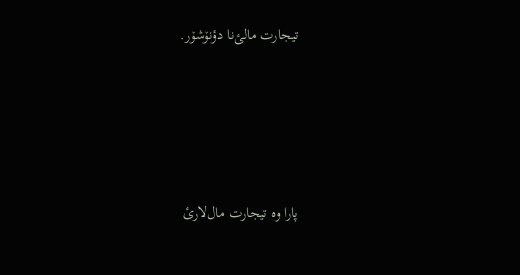تیجارت مالئ‌نا دؤنۆشۆر.





پارا وە تیجارت مال‌لارئ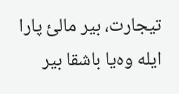تیجارت، بیر مالئ پارا ایلە وەیا باشقا بیر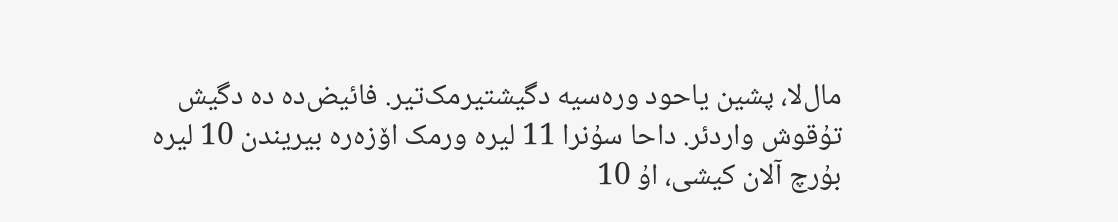مال‌لا، پشین یاحود ورەسیە دگیشتیرمک‌تیر. فائیض‌دە دە دگیش تۇقوش واردئر. داحا سۇنرا 11 لیرە ورمک اۆزەرە بیریندن 10 لیرە بۇرچ آلان کیشی، اۇ 10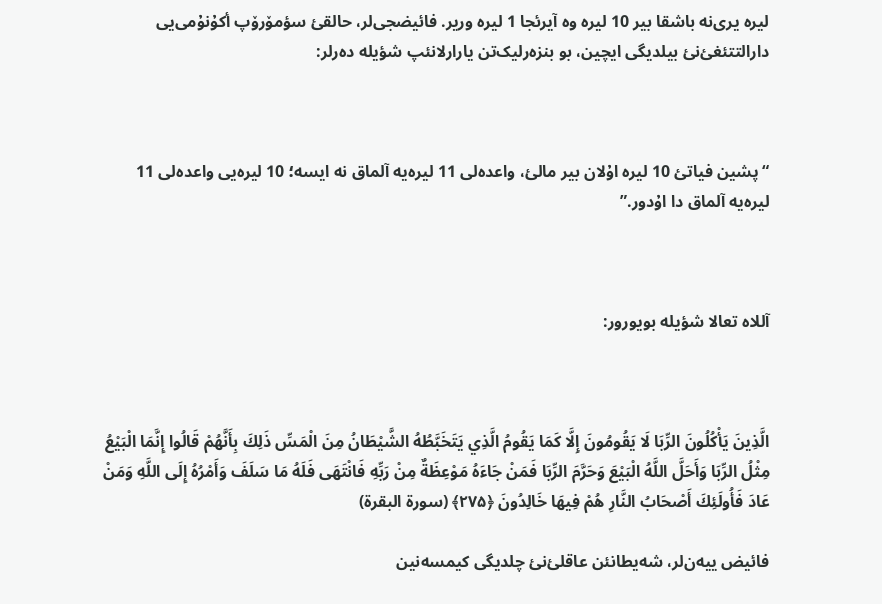لیرە یری‌نە باشقا بیر 10 لیرە وە آیرئجا 1 لیرە وریر. فائیضجی‌لر، حالقئ سؤمۆرۆپ أکۇنۇمی‌یی دارالتتئغئ‌نئ بیلدیگی ایچین، بو بنزەرلیک‌تن یارارلانئپ شؤیلە دەرلر:



“پشین فیاتئ 10 لیرە اۇلان بیر مالئ، واعدەلی 11 لیرەیە آلماق نە ایسە؛ 10 لیرەیی واعدەلی 11 لیرەیە آلماق دا اۇدور.”



آللاە تعالا شؤیلە بویورور:



الَّذِينَ يَأْكُلُونَ الرِّبَا لَا يَقُومُونَ إِلَّا كَمَا يَقُومُ الَّذِي يَتَخَبَّطُهُ الشَّيْطَانُ مِنَ الْمَسِّ ذَلِكَ بِأَنَّهُمْ قَالُوا إِنَّمَا الْبَيْعُ مِثْلُ الرِّبَا وَأَحَلَّ اللَّهُ الْبَيْعَ وَحَرَّمَ الرِّبَا فَمَنْ جَاءَهُ مَوْعِظَةٌ مِنْ رَبِّهِ فَانْتَهَى فَلَهُ مَا سَلَفَ وَأَمْرُهُ إِلَى اللَّهِ وَمَنْ عَادَ فَأُولَئِكَ أَصْحَابُ النَّارِ هُمْ فِيهَا خَالِدُونَ ﴿۲۷۵﴾ (سورة البقرة)

فائیض ییەن‌لر، شەیطانئن عاقلئ‌نئ چلدیگی کیمسەنین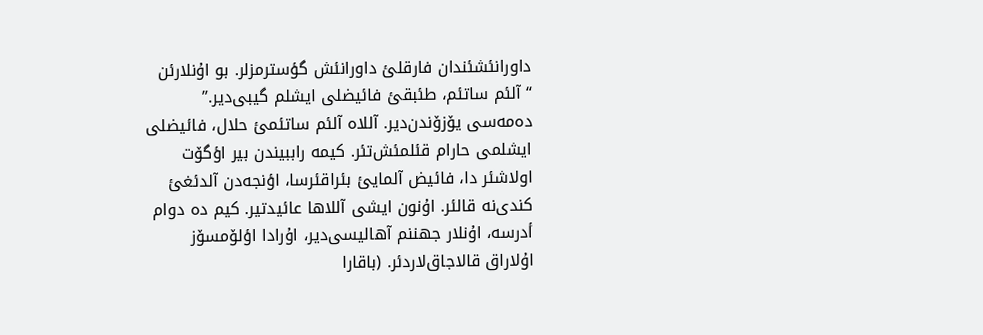داورانئشئندان فارقلئ داورانئش گؤسترمزلر. بو اۇنلارئن “آلئم ساتئم، طئبقئ فائیضلی ایشلم گیبی‌دیر.” دەمەسی یۆزۆندن‌دیر. آللاە آلئم ساتئمئ حلال، فائیضلی ایشلمی حارام قئلمئش‌تئر. کیمە راببیندن بیر اؤگۆت اولاشئر دا، فائیض آلمایئ بئراقئرسا، اؤنجەدن آلدئغئ کندی‌نە قالئر. اۇنون ایشی آللاها عائیدتیر. کیم دە دوام أدرسە، اۇنلار جهننم آهالیسی‌دیر، اۇرادا اؤلۆمسۆز اۇلاراق قالاجاق‌لاردئر. (باقارا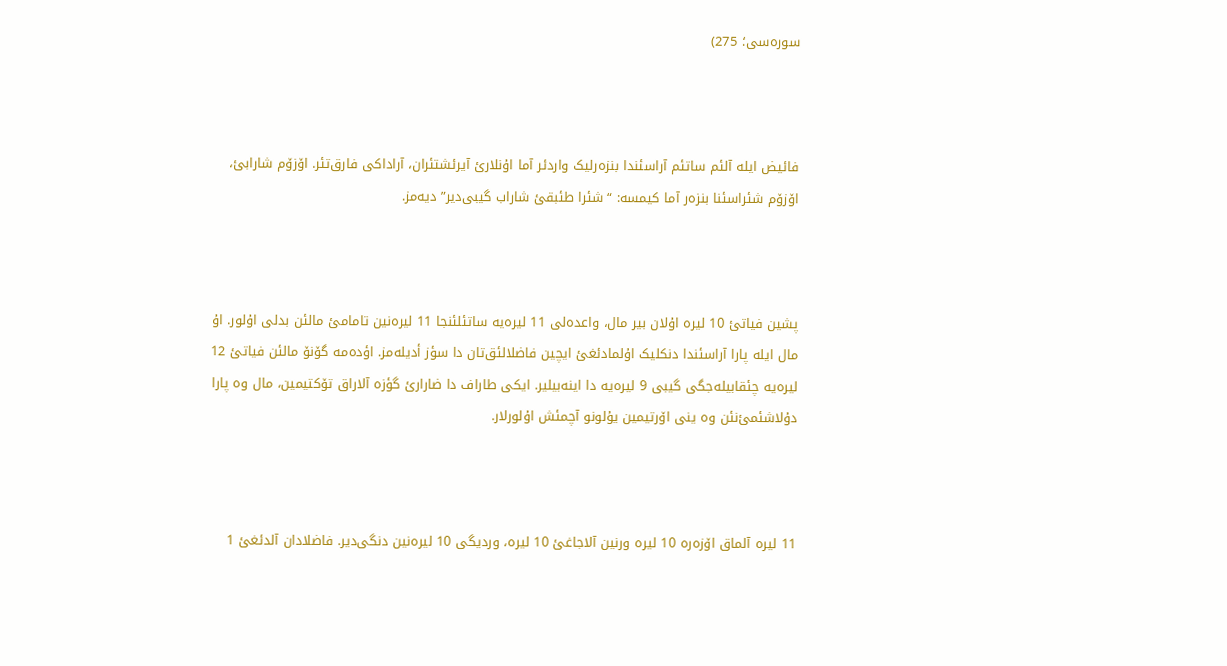سورەسی؛ 275)



فائیض ایلە آلئم ساتئم آراسئندا بنزەرلیک واردئر آما اۇنلارئ آیرئشتئران، آراداکی فارق‌تئر. اۆزۆم شارابئ، اۆزۆم شئراسئنا بنزەر آما کیمسە: “شئرا طئبقئ شاراب گیبی‌دیر” دیەمز.



پشین فیاتئ 10 لیرە اۇلان بیر مال، واعدەلی 11 لیرەیە ساتئلئنجا 11 لیرەنین تامامئ مالئن بدلی اۇلور. اۇ مال ایلە پارا آراسئندا دنکلیک اۇلمادئغئ ایچین فاضلالئق‌تان دا سؤز أدیلەمز. اؤدەمە گۆنۆ مالئن فیاتئ 12 لیرەیە چئقابیلەجگی گیبی 9 لیرەیە دا اینەبیلیر. ایکی طاراف دا ضارارئ گؤزە آلاراق تۆکتیمین، مال وە پارا دۇلاشئمئ‌نئن وە ینی اۆرتیمین یۇلونو آچمئش اۇلورلار.



11 لیرە آلماق اۆزەرە 10 لیرە ورنین آلاجاغئ 10 لیرە، وردیگی 10 لیرەنین دنگی‌دیر. فاضلادان آلدئغئ 1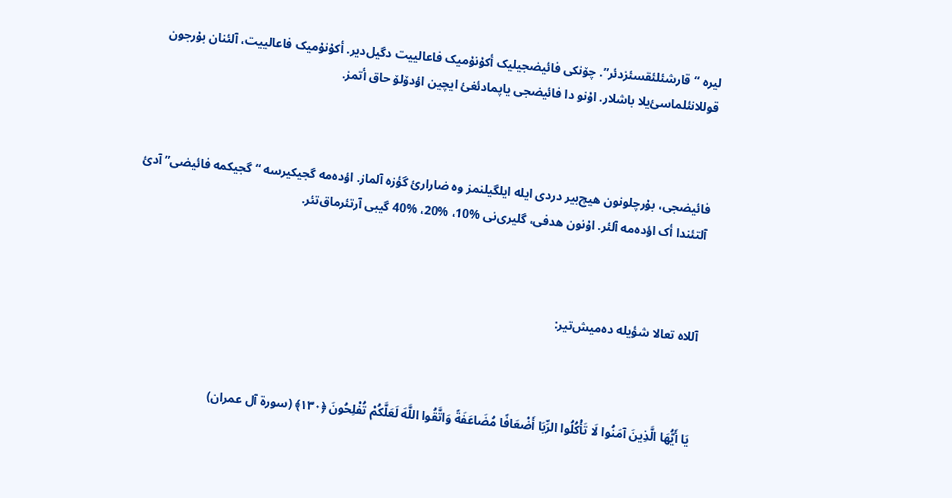لیرە “قارشئلئقسئزدئر”. چۆنکی فائیضجیلیک أکۇنۇمیک فاعالییت دگیل‌دیر. أکۇنۇمیک فاعالییت، آلئنان بۇرجون قوللانئلماسئ‌یلا باشلار. اۇنو دا فائیضجی یاپمادئغئ ایچین اؤدۆلۆ حاق أتمز.



فائیضجی، بۇرچلونون هیچ‌بیر دردی ایلە ایلگیلنمز وە ضارارئ گؤزە آلماز. اؤدەمە گجیکیرسە “گجیکمە فائیضی” آدئ آلتئندا أک اؤدەمە آلئر. اۇنون هدفی، گلیری‌نی %10، %20، %40 گیبی آرتئرماق‌تئر.



آللاە تعالا شؤیلە دەمیش‌تیر:



يَا أَيُّهَا الَّذِينَ آمَنُوا لَا تَأْكُلُوا الرِّبَا أَضْعَافًا مُضَاعَفَةً وَاتَّقُوا اللَّهَ لَعَلَّكُمْ تُفْلِحُونَ ﴿۱۳۰﴾ (سورة آل عمران)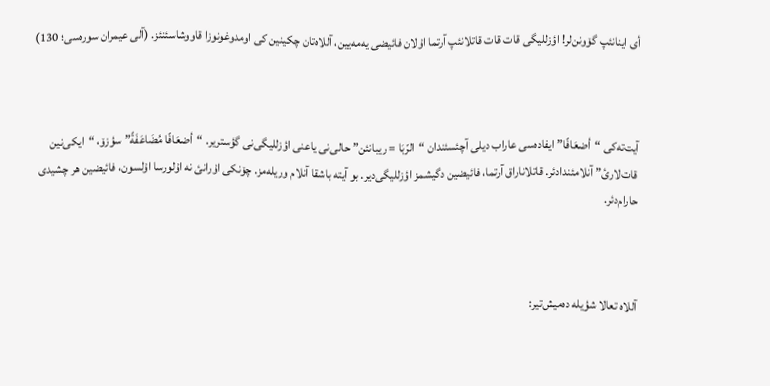أی اینانئپ گۆونن‌لر! اؤزللیگی قات قات قاتلانئپ آرتما اۇلان فائیضی یەمەیین، آللاەتان چکینین کی اومدوغونوزا قاووشاسئنئز. (آلی عیمران سورەسی؛ 130)



آیت‌تەکی “أضعَافًا” ایفادەسی عاراب دیلی آچئسئندان “الرّبَا = ریبانئن” حالی‌نی یاعنی اؤزللیگی‌نی گؤستریر. “أضعَافًا مُضَاعَفَةً” سؤزۆ، “ایکی‌نین قات‌لارئ” آنلامئندادئر. قاتلاناراق آرتما، فائیضین دگیشمز اؤزللیگی‌دیر. بو آیتە باشقا آنلام وریلەمز. چۆنکی اۇرانئ نە اۇلورسا اۇلسون، فائیضین هر چشیدی حارام‌دئر.



آللاە تعالا شؤیلە دەمیش‌تیر: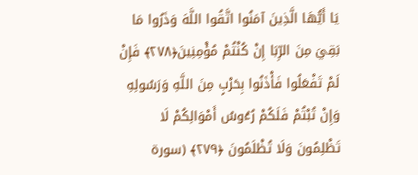يَا أَيُّهَا الَّذِينَ آمَنُوا اتَّقُوا اللَّهَ وَذَرُوا مَا بَقِيَ مِنَ الرِّبَا إِنْ كُنْتُمْ مُؤْمِنِينَ﴿۲۷۸﴾ فَإِنْ لَمْ تَفْعَلُوا فَأْذَنُوا بِحَرْبٍ مِنَ اللَّهِ وَرَسُولِهِ وَإِنْ تُبْتُمْ فَلَكُمْ رُءُوسُ أَمْوَالِكُمْ لَا تَظْلِمُونَ وَلَا تُظْلَمُونَ ﴿۲۷۹﴾ (سورة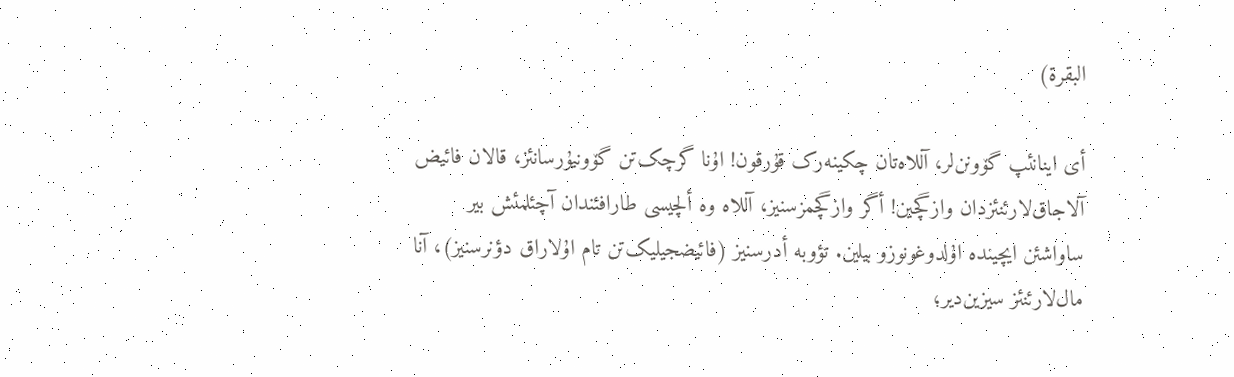البقرة)

أی اینانئپ گۆونن‌لر، آللاەتان چکینەرک قۇرقون! اۇنا گرچک‌تن گۆونیۇرسانئز، قالان فائیض آلاجاق‌لارئنئزدان وازگچین! أگر وازگچمزسنیز، آللاە وە ألچیسی طارافئندان آچئلمئش بیر ساواشئن ایچیندە اۇلدوغونوزو بیلین. تؤوبە أدرسنیز (فائیضجیلیک‌تن تام اۇلاراق دؤنرسنیز)، آنا مال‌لارئنئز سیزین‌دیر؛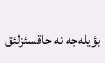بؤیلەجە نە حاقسئزلئق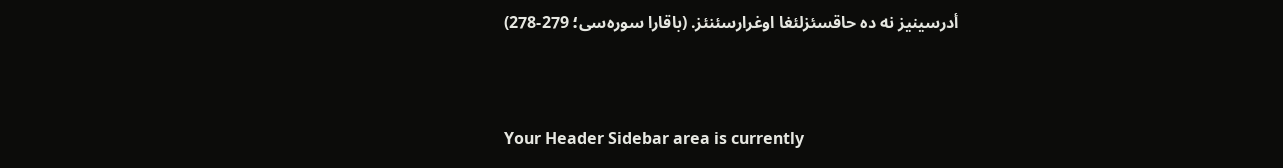أدرسینیز نە دە حاقسئزلئغا اوغرارسئنئز. (باقارا سورەسی؛ 279-278)



Your Header Sidebar area is currently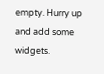empty. Hurry up and add some widgets.